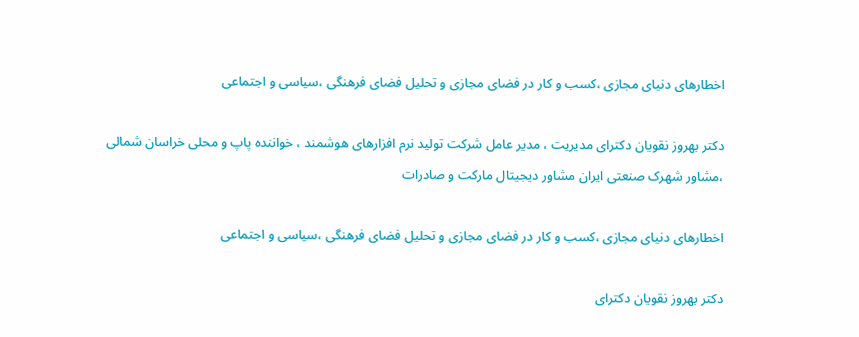اخطارهای دنیای مجازی ،کسب و کار در فضای مجازی و تحلیل فضای فرهنگی ،سیاسی و اجتماعی

دکتر بهروز نقویان دکترای مدیریت ، مدیر عامل شرکت تولید نرم افزارهای هوشمند ، خواننده پاپ و محلی خراسان شمالی ،مشاور شهرک صنعتی ایران مشاور دیجیتال مارکت و صادرات

اخطارهای دنیای مجازی ،کسب و کار در فضای مجازی و تحلیل فضای فرهنگی ،سیاسی و اجتماعی

دکتر بهروز نقویان دکترای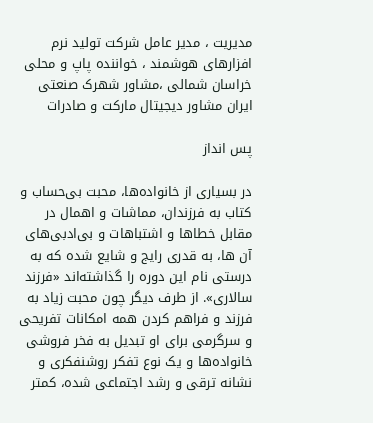مدیریت ، مدیر عامل شرکت تولید نرم افزارهای هوشمند ، خواننده پاپ و محلی خراسان شمالی ،مشاور شهرک صنعتی ایران مشاور دیجیتال مارکت و صادرات

پس انداز

در بسیاری از خانواده‌ها، محبت بی‌حساب و کتاب به فرزندان، مماشات و اهمال در مقابل خطاها و اشتباهات و بی‌ادبی‌های آن ها، به قدری رایج و شایع شده که به درستی نام این دوره را گذاشته‌اند «فرزند سالاری». از طرف دیگر چون محبت زیاد به فرزند و فراهم کردن همه امکانات تفریحی و سرگرمی برای او تبدیل به فخر فروشی خانواده‌ها و یک نوع تفکر روشنفکری و نشانه‌ ترقی و رشد اجتماعی شده، کمتر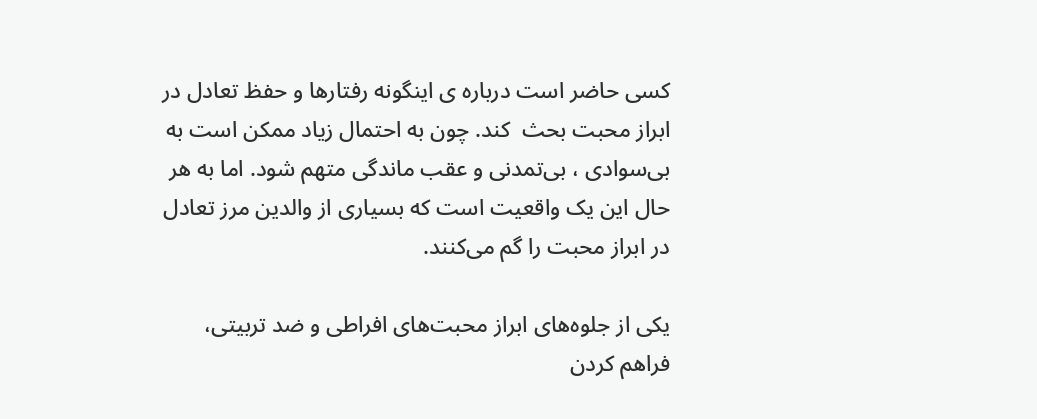کسی حاضر است درباره ی اینگونه رفتارها و حفظ تعادل در ابراز محبت بحث  کند. چون به احتمال زیاد ممکن است به بی‌سوادی ، بی‌تمدنی و عقب ماندگی متهم شود. اما به هر حال این یک واقعیت است که بسیاری از والدین مرز تعادل در ابراز محبت را گم می‌کنند.

یکی از جلوه‌های ابراز محبت‌های افراطی و ضد تربیتی، فراهم کردن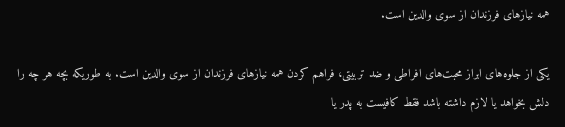همه نیازهای فرزندان از سوی والدین است.

یکی از جلوه‌های ابراز محبت‌های افراطی و ضد تربیتی، فراهم کردن همه نیازهای فرزندان از سوی والدین است. به طوریکه بچه هر چه را دلش بخواهد یا لازم داشته باشد فقط کافیست به پدر یا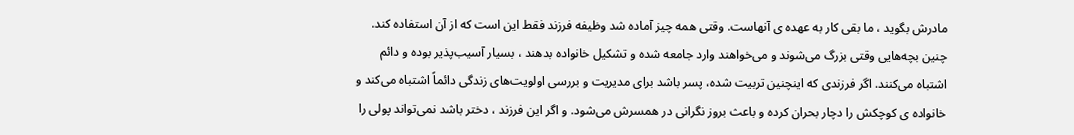مادرش بگوید ، ما بقی کار به عهده ی آنهاست. وقتی همه چیز آماده شد وظیفه فرزند فقط این است که از آن استفاده کند.  چنین بچه‌هایی وقتی بزرگ می‌شوند و می‌خواهند وارد جامعه شده و تشکیل خانواده بدهند ، بسیار آسیب‌پذیر بوده و دائم اشتباه می‌کنند. اگر فرزندی که اینچنین تربیت شده، پسر باشد برای مدیریت و بررسی اولویت‌های زندگی دائماً اشتباه می‌کند و خانواده ی کوچکش را دچار بحران کرده و باعث بروز نگرانی در همسرش می‌شود. و اگر این فرزند ، دختر باشد نمی‌تواند پولی را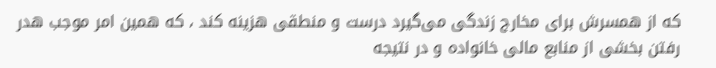که از همسرش برای مخارج زندگی می‌گیرد درست و منطقی هزینه کند ، که همین امر موجب هدر رفتن بخشی از منابع‌ مالی خانواده و در نتیجه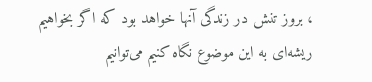، بروز تنش در زندگی آنها خواهد بود که اگر بخواهیم ریشه‌ای به این موضوع نگاه کنیم می‌توانیم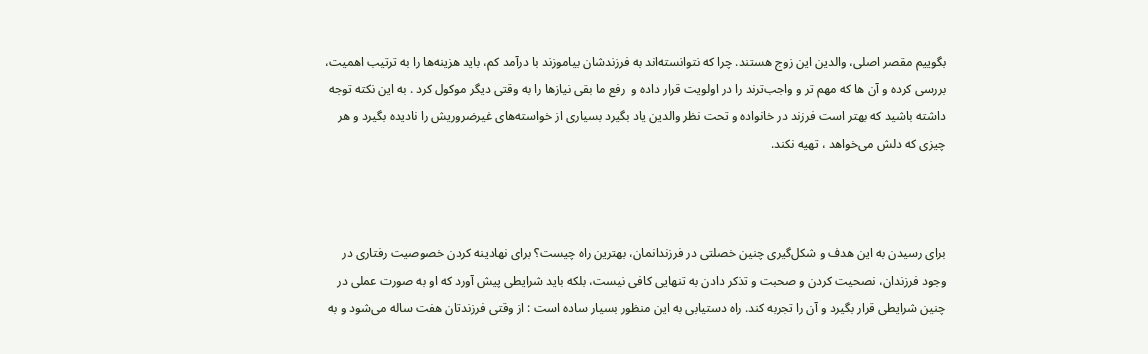بگوییم مقصر اصلی، والدین این زوج هستند. چرا که نتوانسته‌اند به فرزندشان بیاموزند با درآمد کم، باید هزینه‌ها را به ترتیب اهمیت، بررسی کرده و آن ها که مهم تر و واجب‌ترند را در اولویت قرار داده و  رفع ما بقی نیازها را به وقتی دیگر موکول کرد . به این نکته توجه داشته باشید که بهتر است فرزند در خانواده و تحت نظر والدین یاد بگیرد بسیاری از خواسته‌های غیرضروریش را نادیده بگیرد و هر چیزی که دلش می‌خواهد ، تهیه نکند.



برای رسیدن به این هدف و شکل‌گیری چنین خصلتی در فرزندانمان، بهترین راه چیست؟ برای نهادینه کردن خصوصیت رفتاری در وجود فرزندان، نصحیت کردن و صحبت و تذکر دادن به تنهایی کافی نیست، بلکه باید شرایطی پیش آورد که او به صورت عملی در چنین شرایطی قرار بگیرد و آن را تجربه کند. راه دستیابی به این منظور بسیار ساده است : از وقتی فرزندتان هفت ساله می‌شود و به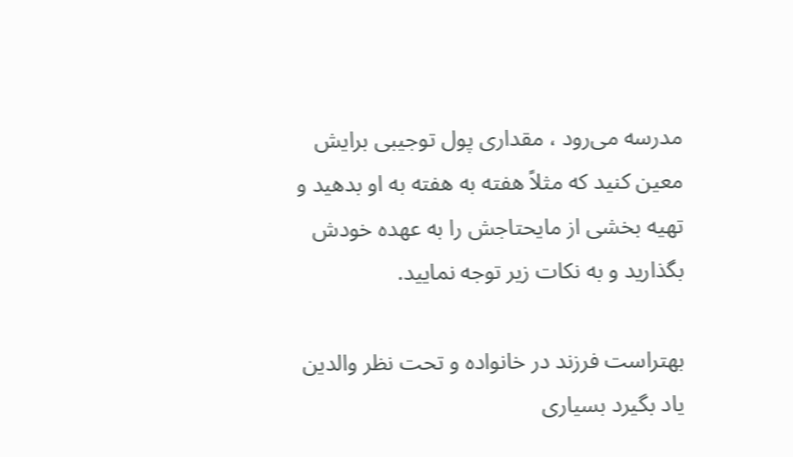مدرسه می‌رود ، مقداری پول توجیبی برایش معین کنید که مثلاً هفته به هفته به او بدهید و تهیه بخشی از مایحتاجش را به عهده خودش بگذارید و به نکات زیر توجه نمایید.

بهتراست فرزند در خانواده و تحت نظر والدین یاد بگیرد بسیاری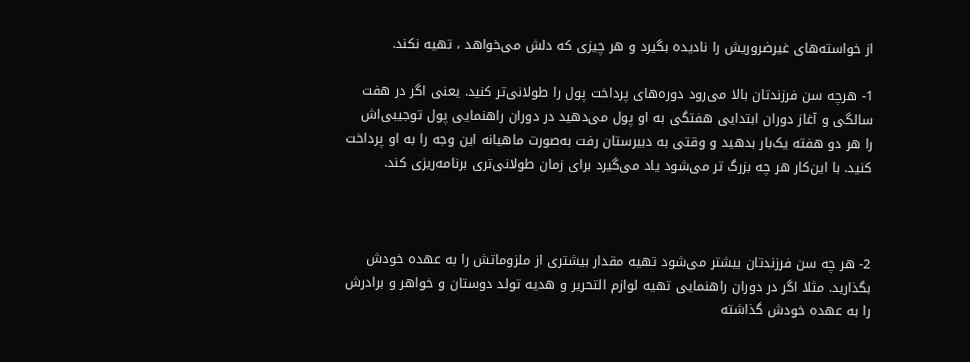از خواسته‌های غیرضروریش را نادیده بگیرد و هر چیزی که دلش می‌خواهد ، تهیه نکند.

1- هرچه سن فرزندتان بالا می‌رود دوره‌های پرداخت پول را طولانی‌تر کنید. یعنی اگر در هفت سالگی و آغاز دوران ابتدایی هفتگی به او پول می‌‌دهید در دوران راهنمایی پول توجیبی‌اش  را هر دو هفته یک‌بار بدهید و وقتی به دبیرستان رفت به‌صورت ماهیانه این وجه را به او پرداخت کنید. با این‌کار هر چه بزرگ تر می‌شود یاد می‌گیرد برای زمان طولانی‌تری برنامه‌ریزی کند.



2- هر چه سن فرزندتان بیشتر می‌شود تهیه مقدار بیشتری از ملزوماتش را به عهده خودش بگذارید. مثلا اگر در دوران راهنمایی تهیه لوازم التحریر و هدیه تولد دوستان و خواهر و برادرش را به عهده خودش گذاشته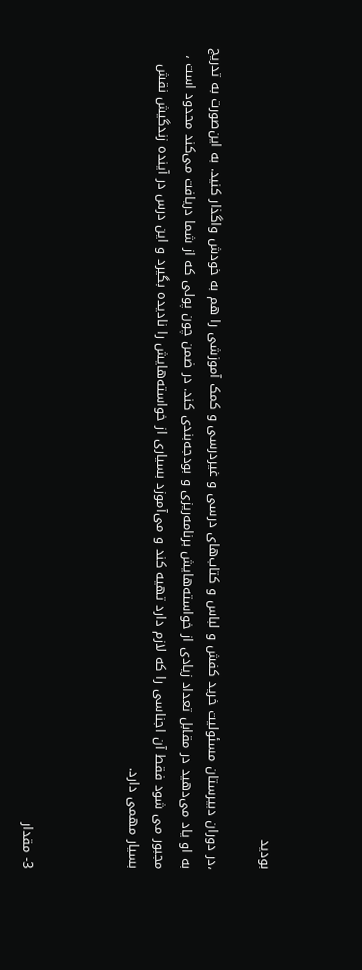بودید

،در دوران دبیرستان مسئولیت خرید کفش و لباس و کتاب‌های درسی و غیردرسی و کمک آموزشی را هم به خودش واگذار کنید. به این‌صورت به تدریج به او یاد می‌دهید در مقابل تعداد زیادی از خواسته‌هایش برنامه‌ریزی و بودجه‌بندی کند. در ضمن چون پولی که از شما دریافت می‌کند محدود است ، مجبور می شود فقط آن اجناسی را که لازم دارد تهیه کند و می‌آموزد بسیاری از خواسته‌هایش را نادیده بگیرد و این درس در آینده زندگیش نقش بسیار مهمی دارد.



3- مقدار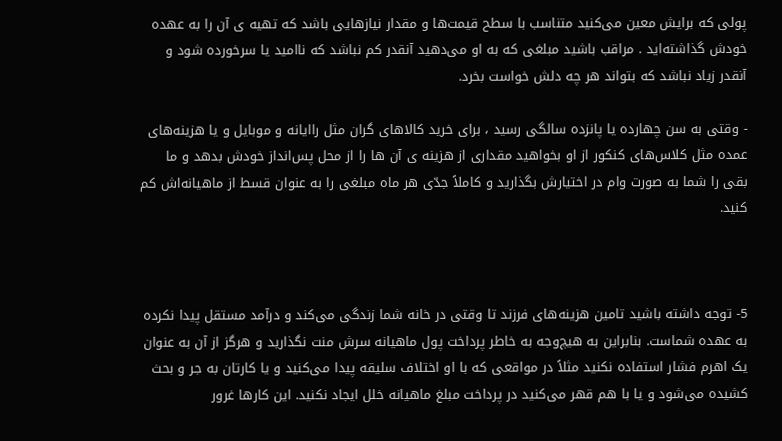پولی که برایش معین می‌کنید متناسب با سطح قیمت‌ها و مقدار نیازهایی باشد که تهیه ی آن را به عهده خودش گذاشته‌اید . مراقب باشید مبلغی که به او می‌‌دهید آنقدر کم نباشد که ناامید یا سرخورده شود و آنقدر زیاد نباشد که بتواند هر چه دلش خواست بخرد.

- وقتی به سن چهارده یا پانزده‌ سالگی رسید ، برای خرید کالاهای گران مثل راایانه و موبایل و یا هزینه‌های عمده‌ مثل کلاس‌های کنکور از او بخواهید مقداری از هزینه ی آن ها را از محل پس‌انداز خودش بدهد و ما بقی را شما به صورت وام در اختیارش بگذارید و کاملاً جدّی هر ماه مبلغی را به عنوان قسط از ماهیانه‌اش کم کنید.



5- توجه داشته باشید تامین هزینه‌های فرزند تا وقتی در خانه شما زندگی می‌کند و درآمد مستقل پیدا نکرده به عهده شماست. بنابراین به هیچ‌وجه به خاطر پرداخت پول ماهیانه سرش منت نگذارید و هرگز از آن به عنوان یک اهرم فشار استفاده نکنید مثلاً در مواقعی که با او اختلاف سلیقه پیدا می‌کنید و یا کارتان به جر و بحث کشیده می‌شود و یا با هم قهر می‌کنید در پرداخت مبلغ ماهیانه خلل ایجاد نکنید. این کارها غرور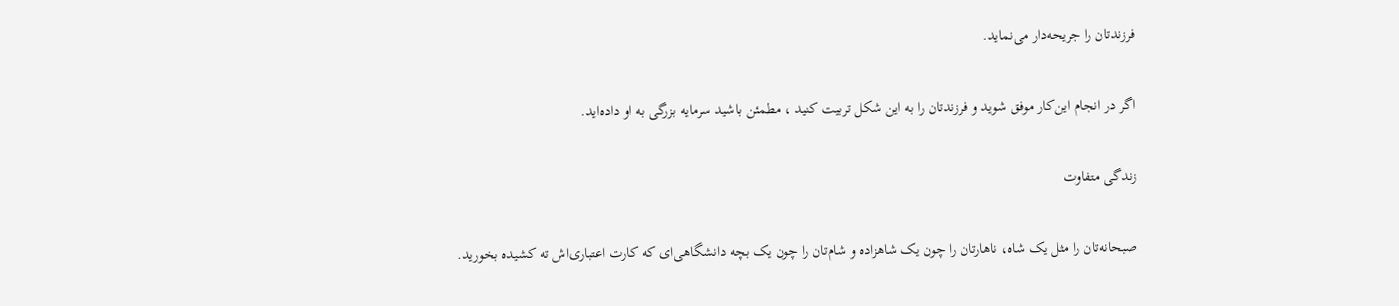فرزندتان را جریحه‌دار می‌نماید.

اگر در انجام این‌کار موفق شوید و فرزندتان را به این شکل تربیت کنید ، مطمئن باشید سرمایه بزرگی به او داده‌اید.

زندگی متفاوت

صبحانه‌تان را مثل یک شاه، ناهارتان را چون یک شاهزاده و شام‌تان را چون یک بچه دانشگاهی‌ای که کارت اعتباری‌اش ته کشیده بخورید.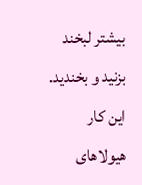بیشتر لبخند بزنید و بخندید. این کار هیولاهای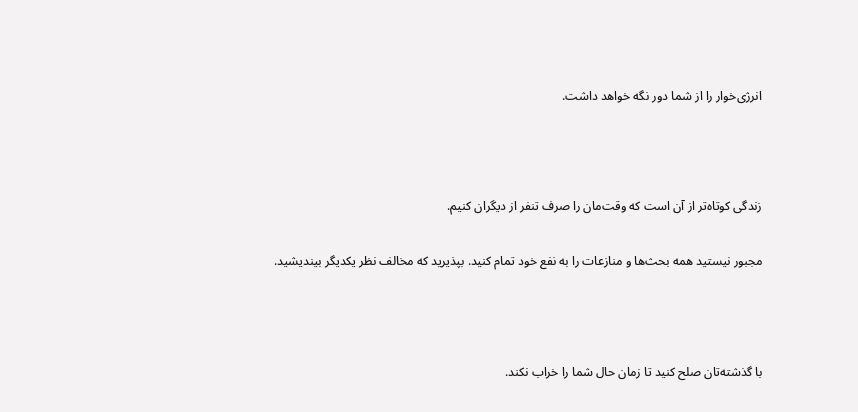انرژی‌خوار را از شما دور نگه خواهد داشت.



زندگی کوتاه‌تر از آن است که وقت‌مان را صرف تنفر از دیگران کنیم.

مجبور نیستید همه بحث‌ها و منازعات را به نفع خود تمام کنید. بپذیرید که مخالف نظر یکدیگر بیندیشید.



با گذشته‌تان صلح کنید تا زمان حال شما را خراب نکند.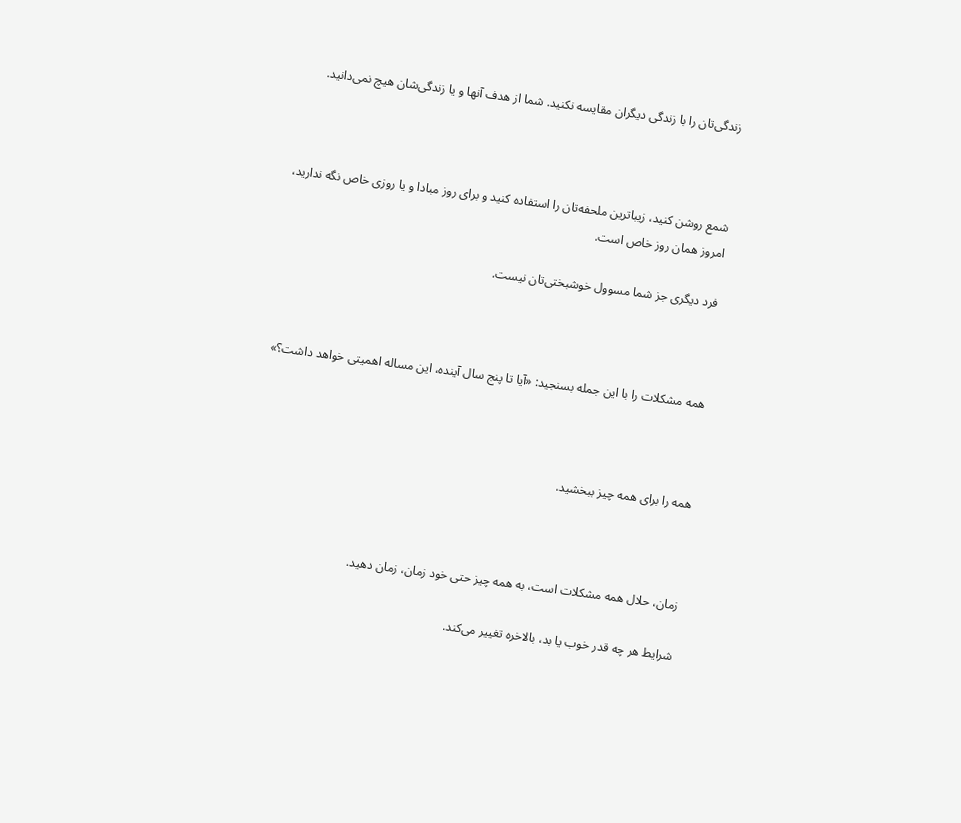زندگی‌تان را با زندگی دیگران مقایسه نکنید. شما از هدف آنها و یا زندگی‌شان هیچ نمی‌دانید.



شمع روشن‌ کنید، زیباترین ملحفه‌تان را استفاده کنید و برای روز مبادا و یا روزی خاص نگه ندارید، امروز همان روز خاص است.

فرد دیگری جز شما مسوول خوشبختی‌تان نیست.



همه مشکلات را با این جمله بسنجید: «آیا تا پنج سال آینده، این مساله اهمیتی خواهد داشت؟»



همه را برای همه چیز ببخشید.



زمان، حلال همه مشکلات است، به همه چیز حتی خود زمان، زمان دهید.

شرایط هر چه قدر خوب یا بد، بالاخره تغییر می‌کند.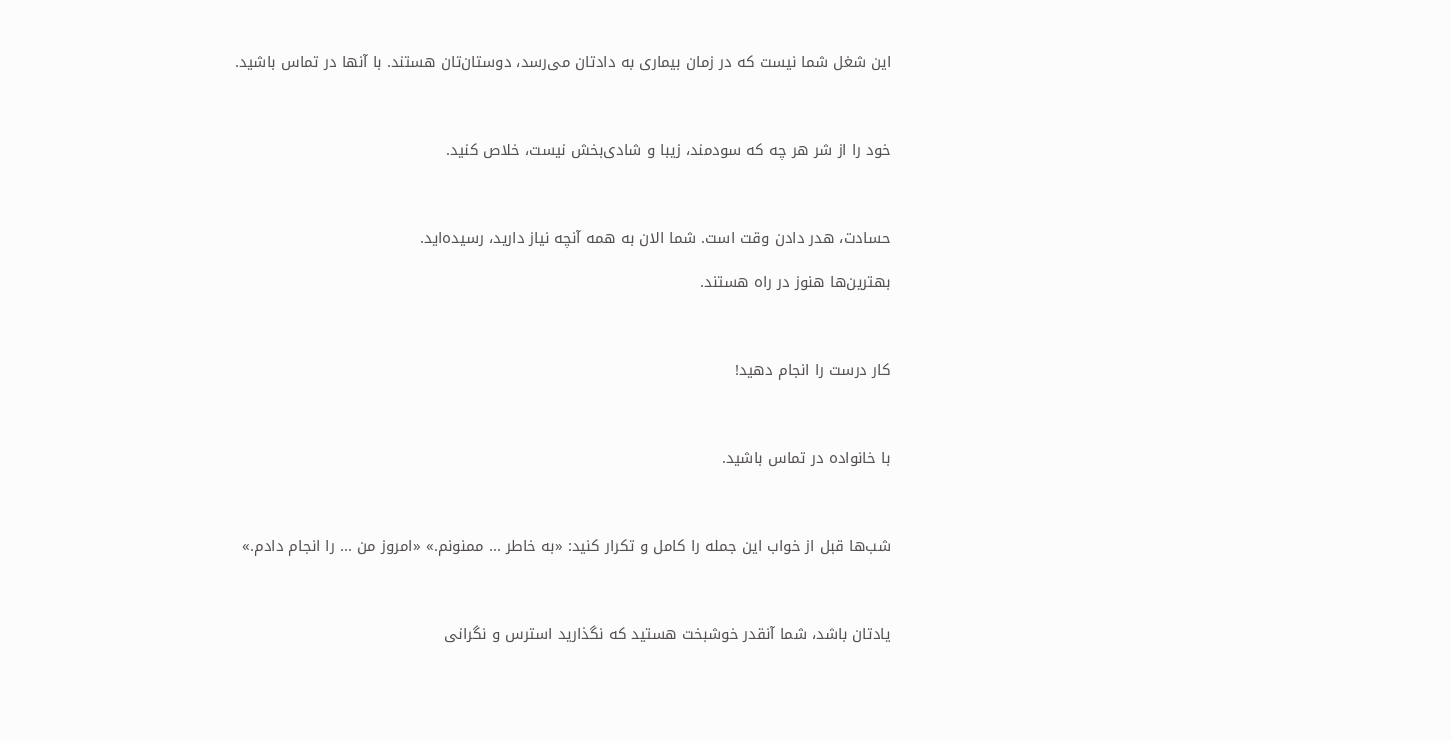این شغل شما نیست که در زمان بیماری به دادتان می‌رسد، دوستان‌تان هستند. با آنها در تماس باشید.



خود را از شر هر چه که سودمند، زیبا و شادی‌بخش نیست، خلاص کنید.



حسادت، هدر دادن وقت است. شما الان به همه آنچه نیاز دارید، رسیده‌اید.

بهترین‌ها هنوز در راه هستند.



کار درست را انجام دهید!



با خانواده در تماس باشید.



شب‌ها قبل از خواب این جمله را کامل و تکرار کنید: «به خاطر ... ممنونم.» «امروز من ... را انجام دادم.»



یادتان باشد، شما آنقدر خوشبخت هستید که نگذارید استرس و نگرانی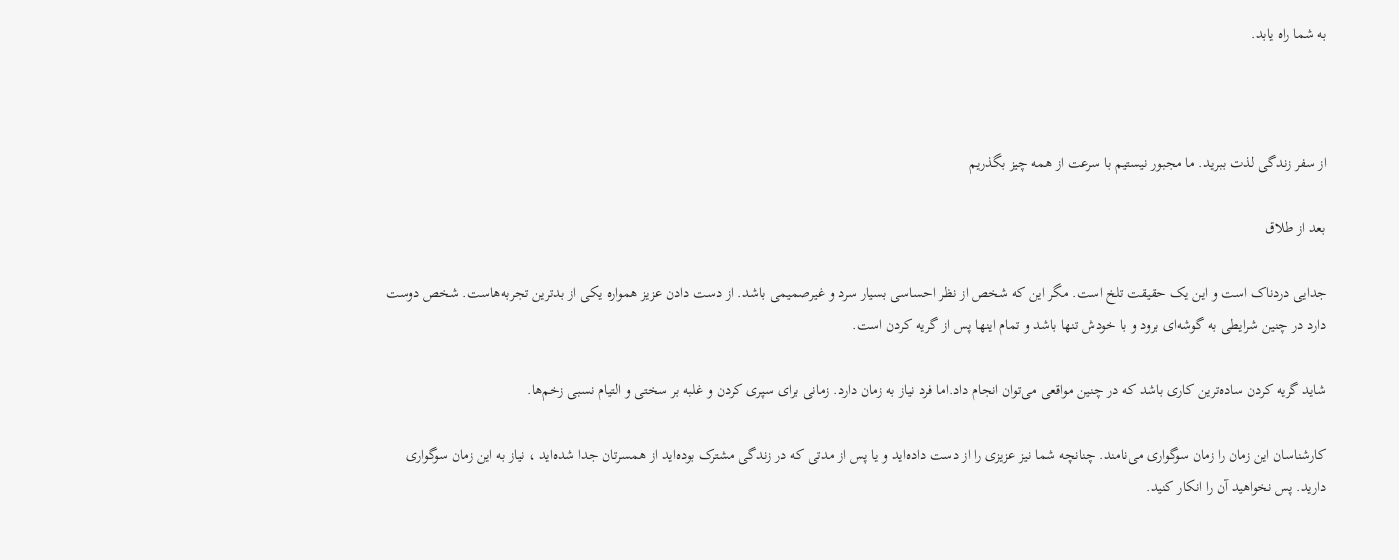به شما راه یابد.



از سفر زندگی لذت ببرید. ما مجبور نیستیم با سرعت از همه چیز بگذریم

بعد از طلاق

جدایی دردناک است و این یک حقیقت تلخ است. مگر این که شخص از نظر احساسی بسیار سرد و غیرصمیمی باشد. از دست دادن عزیز همواره یکی از بدترین تجربه‌هاست. شخص دوست دارد در چنین شرایطی به گوشه‌ای برود و با خودش تنها باشد و تمام اینها پس از گریه کردن است.

شاید گریه کردن ساده‌ترین کاری باشد که در چنین مواقعی می‌توان انجام داد.اما فرد نیاز به زمان دارد. زمانی برای سپری کردن و غلبه بر سختی و التیام نسبی زخم‌ها.

کارشناسان این زمان را زمان سوگواری می‌نامند. چنانچه شما نیز عزیزی را از دست داده‌اید و یا پس از مدتی که در زندگی مشترک بوده‌اید از همسرتان جدا شده‌اید ، نیاز به این زمان سوگواری دارید. پس نخواهید آن را انکار کنید.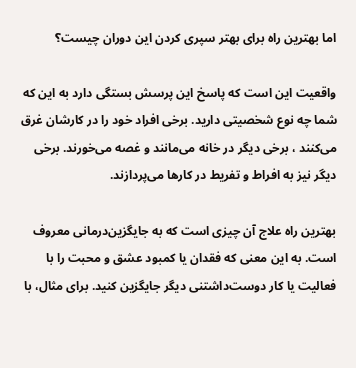اما بهترین راه برای بهتر سپری کردن این دوران چیست؟

واقعیت این است که پاسخ این پرسش بستگی دارد به این که شما چه نوع شخصیتی دارید. برخی افراد خود را در کارشان غرق می‌کنند ، برخی دیگر در خانه می‌مانند و غصه می‌خورند. برخی دیگر نیز به افراط و تفریط در کارها می‌پردازند.

بهترین راه علاج آن چیزی است که به جایگزین‌درمانی معروف است. به این معنی که فقدان یا کمبود عشق و محبت را با فعالیت یا کار دوست‌داشتنی دیگر جایگزین کنید. برای مثال، با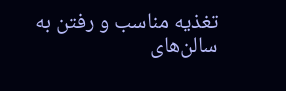تغذیه مناسب و رفتن به سالن‌های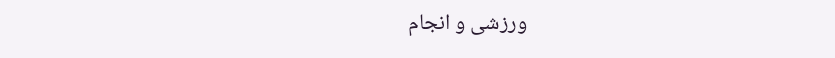ورزشی و انجام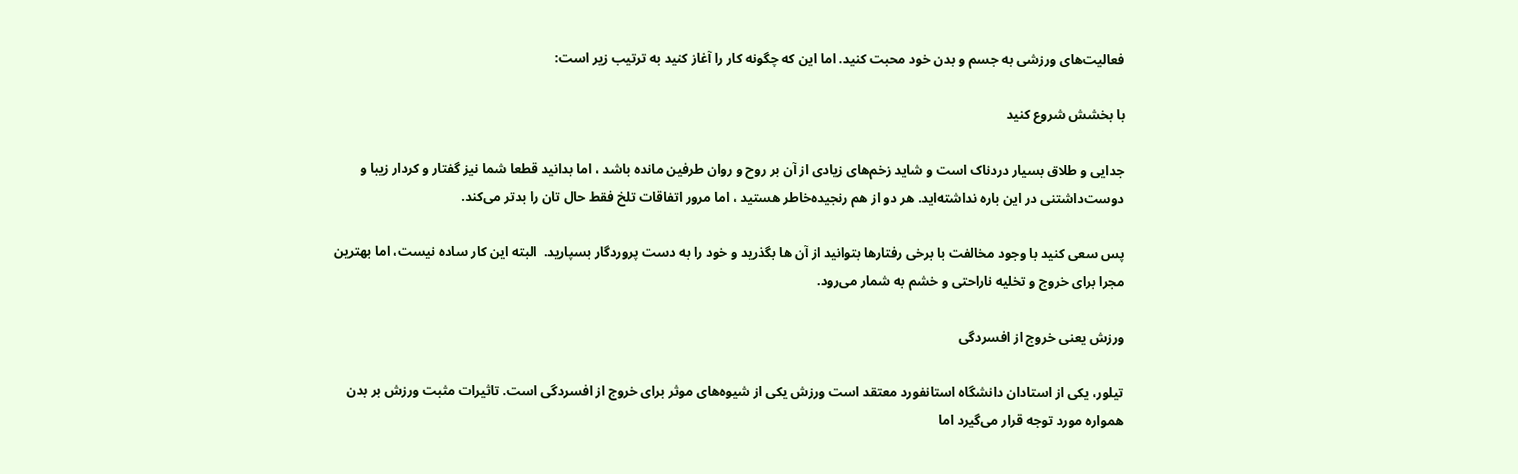فعالیت‌های ورزشی به جسم و بدن خود محبت کنید. اما این که چگونه کار را آغاز کنید به ترتیب زیر است:

با بخشش شروع کنید

جدایی و طلاق بسیار دردناک است و شاید زخم‌های زیادی از آن بر روح و روان طرفین مانده باشد ، اما بدانید قطعا شما نیز گفتار و کردار زیبا و دوست‌داشتنی در این باره نداشته‌اید. هر دو از هم رنجیده‌خاطر هستید ، اما مرور اتفاقات تلخ فقط حال تان را بدتر می‌کند.

پس سعی کنید با وجود مخالفت با برخی رفتارها بتوانید از آن ها بگذرید و خود را به دست پروردگار بسپارید.  البته این کار ساده نیست، اما بهترین مجرا برای خروج و تخلیه ناراحتی و خشم به شمار می‌رود.

ورزش یعنی خروج از افسردگی‌

تیلور، یکی از استادان دانشگاه استانفورد معتقد است ورزش یکی از شیوه‌های موثر برای خروج از افسردگی است. تاثیرات مثبت ورزش بر بدن همواره مورد توجه قرار می‌گیرد اما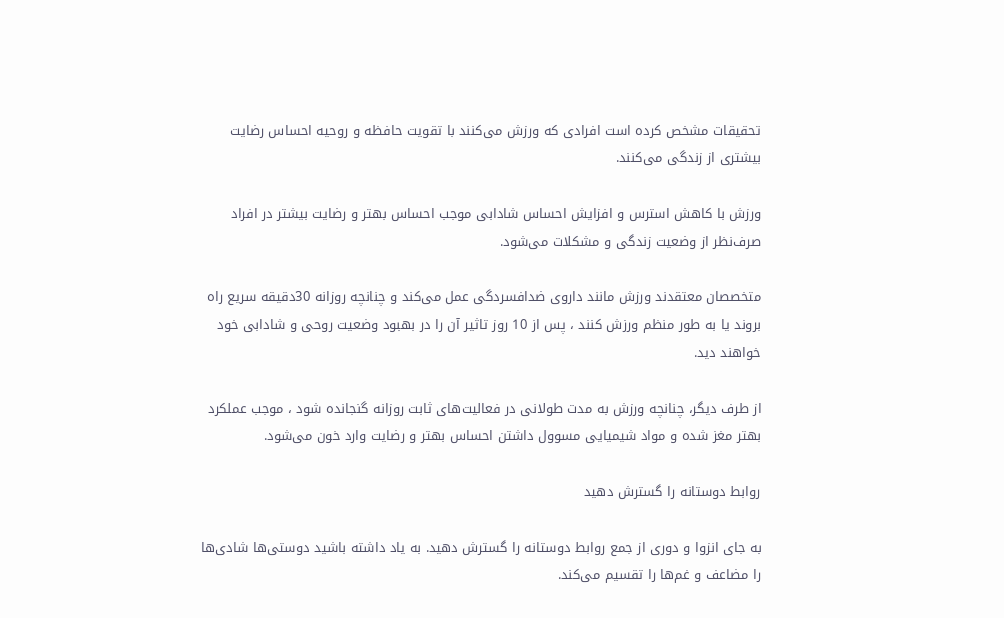تحقیقات مشخص کرده است افرادی که ورزش می‌کنند با تقویت حافظه و روحیه احساس رضایت بیشتری از زندگی می‌کنند.

ورزش با کاهش استرس و افزایش احساس شادابی موجب احساس بهتر و رضایت بیشتر در افراد صرف‌نظر از وضعیت زندگی و مشکلات می‌شود.

متخصصان معتقدند ورزش مانند داروی ضدافسردگی عمل می‌کند و چنانچه روزانه 30دقیقه سریع راه بروند یا به طور منظم ورزش کنند ، پس از 10 روز تاثیر آن را در بهبود وضعیت روحی و شادابی خود خواهند دید.

از طرف دیگر، چنانچه ورزش به مدت طولانی در فعالیت‌های ثابت روزانه گنجانده شود ، موجب عملکرد بهتر مغز شده و مواد شیمیایی مسوول داشتن احساس بهتر و رضایت وارد خون می‌شود.

روابط دوستانه را گسترش دهید

به جای انزوا و دوری از جمع روابط دوستانه را گسترش دهید. به یاد داشته باشید دوستی‌ها شادی‌ها را مضاعف و غم‌ها را تقسیم می‌کند.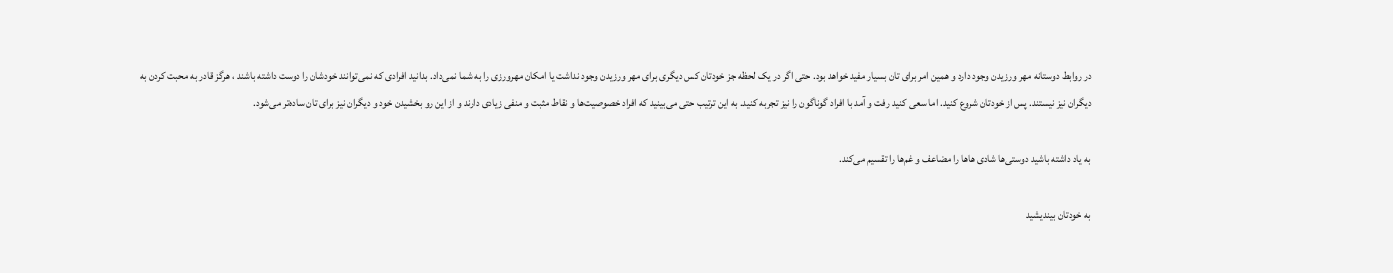در روابط دوستانه مهر ورزیدن وجود دارد و همین امر برای تان بسیار مفید خواهد بود. حتی اگر در یک لحظه جز خودتان کس دیگری برای مهر ورزیدن وجود نداشت یا امکان مهرورزی را به شما نمی‌داد. بدانید افرادی که نمی‌توانند خودشان را دوست داشته باشند ، هرگز قادر به محبت کردن به دیگران نیز نیستند. پس از خودتان شروع کنید. اما سعی کنید رفت و آمد با افراد گوناگون را نیز تجربه کنید. به این ترتیب حتی می‌بینید که افراد خصوصیت‌ها و نقاط مثبت و منفی زیادی دارند و از این رو بخشیدن خود و دیگران نیز برای تان ساده‌تر می‌شود.

به یاد داشته باشید دوستی‌ها شادی ها‌ها را مضاعف و غم‌ها را تقسیم می‌کند.

به خودتان بیندیشید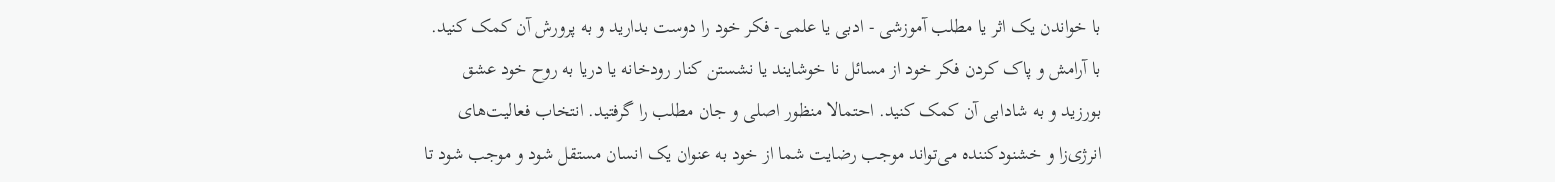با خواندن یک اثر یا مطلب آموزشی - ادبی یا علمی- فکر خود را دوست بدارید و به پرورش آن کمک کنید. با آرامش و پاک کردن فکر خود از مسائل نا خوشایند یا نشستن کنار رودخانه یا دریا به روح خود عشق بورزید و به شادابی آن کمک کنید. احتمالا منظور اصلی و جان مطلب را گرفتید. انتخاب فعالیت‌های انرژی‌زا و خشنودکننده می‌تواند موجب رضایت شما از خود به عنوان یک انسان مستقل شود و موجب شود تا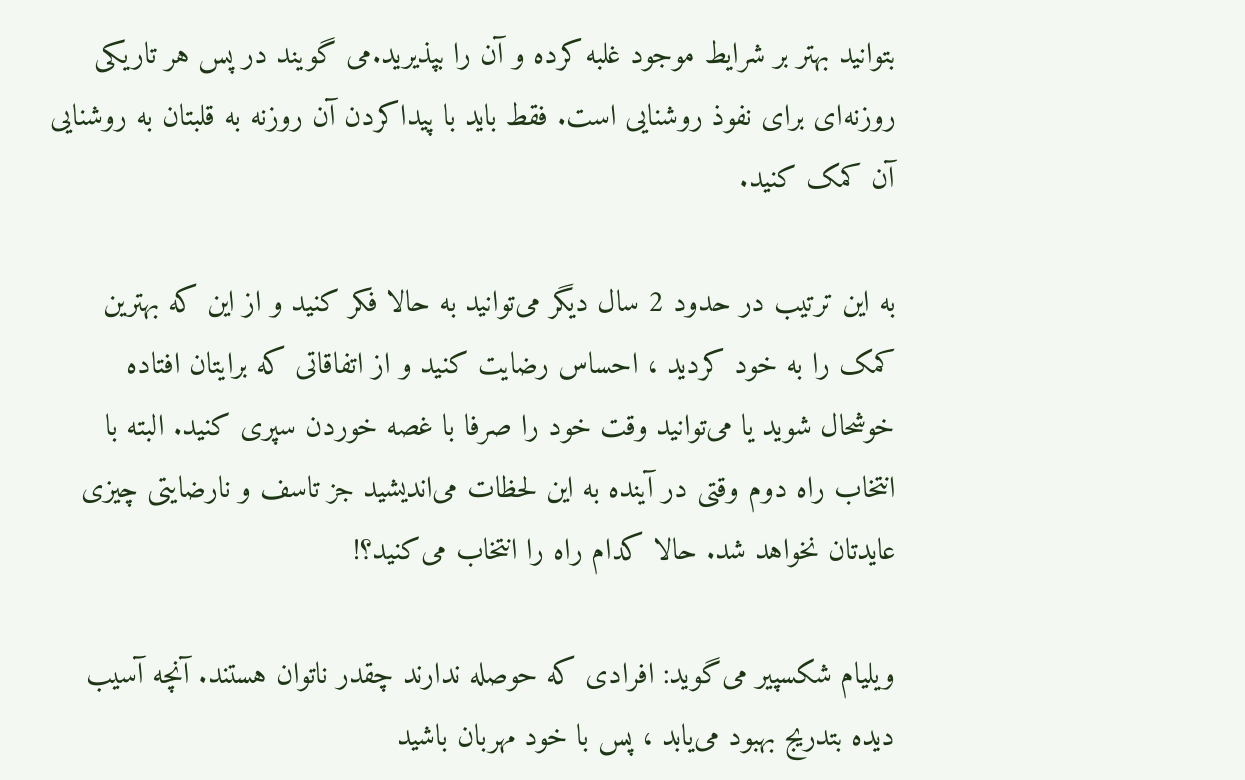بتوانید بهتر بر شرایط موجود غلبه کرده و آن را بپذیرید.می گویند در پس هر تاریکی روزنه‌ای برای نفوذ روشنایی است. فقط باید با پیدا‌کردن آن روزنه به قلبتان به روشنایی آن کمک کنید.

به این ترتیب در حدود 2 سال دیگر می‌توانید به حالا فکر کنید و از این که بهترین کمک را به خود کردید ، احساس رضایت کنید و از اتفاقاتی که برایتان افتاده خوشحال شوید یا می‌توانید وقت خود را صرفا با غصه خوردن سپری کنید. البته با انتخاب راه دوم وقتی در آینده به این لحظات می‌اندیشید جز تاسف و نارضایتی چیزی عایدتان نخواهد شد. حالا کدام راه را انتخاب می‌کنید؟!

ویلیام شکسپیر می‌گوید: افرادی که حوصله ندارند چقدر ناتوان هستند. آنچه آسیب دیده بتدریج بهبود می‌یابد ، پس با خود مهربان باشید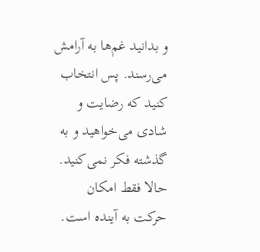و بدانید غم‌ها به آرامش می‌رسند. پس انتخاب کنید که رضایت و شادی می‌خواهید و به گذشته فکر نمی‌کنید. حالا فقط امکان حرکت به آینده است.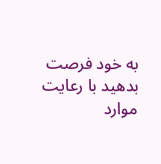به خود فرصت بدهید با رعایت موارد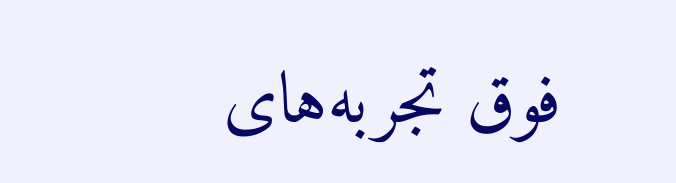فوق تجربه‌های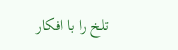تلخ را با افکار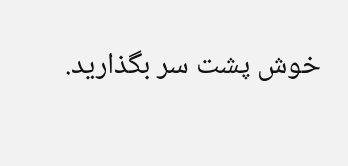خوش پشت سر بگذارید.